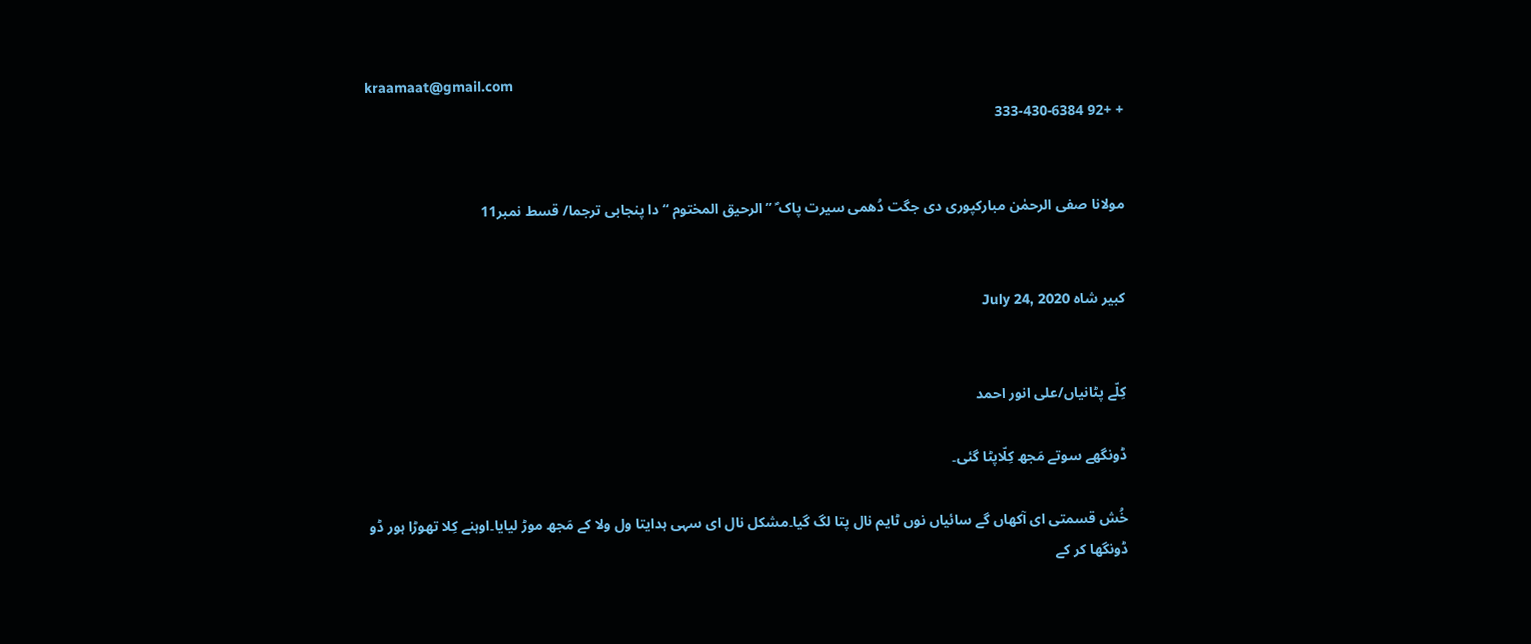kraamaat@gmail.com
+ +92 333-430-6384


مولانا صفی الرحمٰن مبارکپوری دی جگت دُھمی سیرت پاک ؐ ”الرحیق المختوم “ دا پنجابی ترجما/ قسط نمبر11


کبیر شاہ July 24, 2020


کِلّے پٹانیاں/علی انور احمد

ڈونگھے سوتے مَجھ کِلّاپٹا گئی۔

خُش قسمتی ای آکھاں گے سائیاں نوں ٹایم نال پتا لگ گیا۔مشکل نال ای سہی ہدایتا ول ولا کے مَجھ موڑ لیایا۔اوہنے کِلا تھوڑا ہور ڈو ڈونگھا کر کے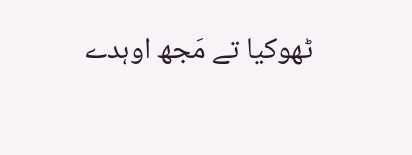ٹھوکیا تے مَجھ اوہدے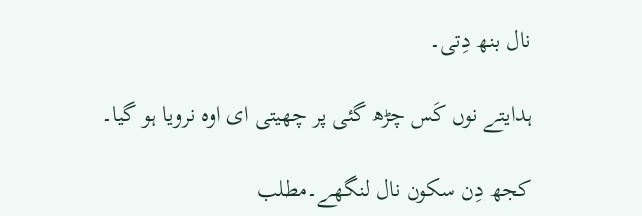نال بنھ دِتی۔

ہدایتے نوں کَس چڑھ گئی پر چھیتی ای اوہ نرویا ہو گیا۔

کجھ دِن سکون نال لنگھے۔مطلب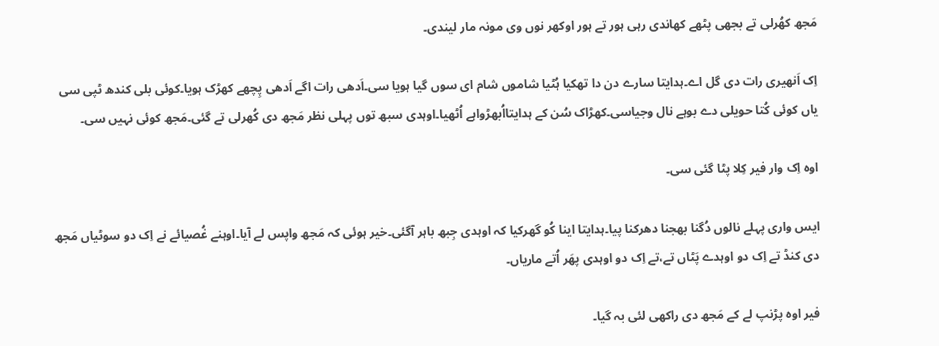مَجھ کھُرلی تے بجھی پٹھے کھاندی رہی ہور تے ہور اوکھر نوں وی مونہ مار لیندی۔

اِک اَنھیری رات دی گل اے۔ہدایتا سارے دن دا تھکیا ہُٹیا شاموں شام ای سوں گیا ہویا سی۔اَدھی رات اگے اَدھی پِچھے کھڑک ہویا۔کوئی بلی کندھ ٹپی سی یاں کوئی کُتا حویلی دے بوہے نال وجیاسی۔کھڑاک سُن کے ہدایتااُبھڑواہے اُٹھیا۔اوہدی سبھ توں پہلی نظر مَجھ دی کُھرلی تے گئی۔مَجھ کوئی نہیں سی۔

اوہ اِک وار فیر کِلا پٹا گئی سی۔

ایس واری پہلے نالوں دُگنا بھجنا دھرکنا پیا۔ہدایتا اینا کُو گھرکیا کہ اوہدی جِبھ باہر آگئی۔خیر ہوئی کہ مَجھ واپس لے آیا۔اوہنے غُصیائے نے اِک دو سوٹیاں مَجھ دی کنڈ تے اِک دو اوہدے پَٹاں تے،تے اِک دو اوہدی پھَر اُتے ماریاں۔

فیر اوہ پڑنپ لے کے مَجھ دی راکھی لئی بہ گیا۔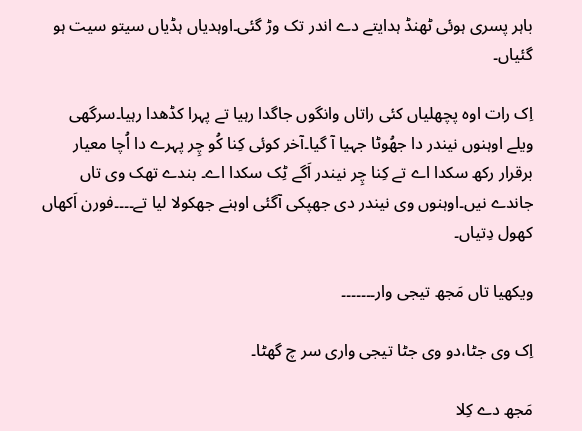باہر پسری ہوئی ٹھنڈ ہدایتے دے اندر تک وڑ گئی۔اوہدیاں ہڈیاں سیتو سیت ہو گئیاں۔

اِک رات اوہ پچھلیاں کئی راتاں وانگوں جاگدا رہیا تے پہرا کڈھدا رہیا۔سرگھی ویلے اوہنوں نیندر دا جھُوٹا جہیا آ گیا۔آخر کوئی کِنا کُو چِر پہرے دا اُچا معیار برقرار رکھ سکدا اے تے کِنا چِر نیندر اَگے ٹِک سکدا اے۔ بندے تھک وی تاں جاندے نیں۔اوہنوں وی نیندر دی جھپکی آگئی اوہنے جھکولا لیا تے۔۔۔۔فورن اَکھاں کھول دِتیاں۔

ویکھیا تاں مَجھ تیجی وار۔۔۔۔۔۔۔

اِک وی جٹا،دو وی جٹا تیجی واری سر چ گھٹا۔

مَجھ دے کِلا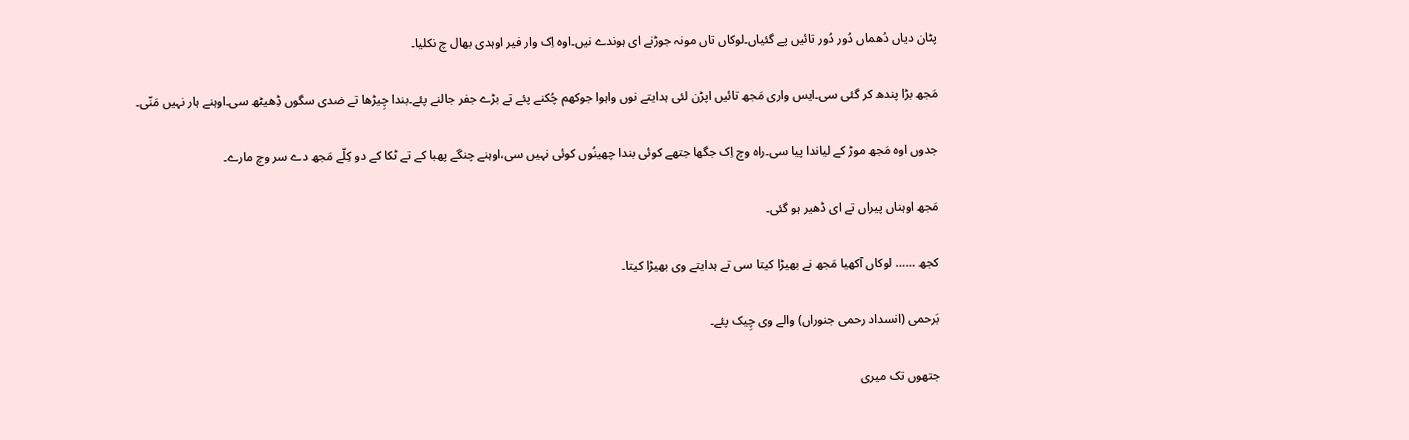پٹان دیاں دُھماں دُور دُور تائیں پے گئیاں۔لوکاں تاں مونہ جوڑنے ای ہوندے نیں۔اوہ اِک وار فیر اوہدی بھال چ نکلیا۔

مَجھ بڑا پندھ کر گئی سی۔ایس واری مَجھ تائیں اپڑن لئی ہدایتے نوں واہوا جوکھم چُکنے پئے تے بڑے جفر جالنے پئے۔بندا چِیڑھا تے ضدی سگوں ڈِھیٹھ سی۔اوہنے ہار نہیں مَنّی۔

جدوں اوہ مَجھ موڑ کے لیاندا پیا سی۔راہ وچ اِک جگھا جتھے کوئی بندا چھینُوں کوئی نہیں سی،اوہنے چنگے پھبا کے تے ٹکا کے دو کِلّے مَجھ دے سر وچ مارے۔

مَجھ اوہناں پیراں تے ای ڈھیر ہو گئی۔

کجھ …… لوکاں آکھیا مَجھ نے بھیڑا کیتا سی تے ہدایتے وی بھیڑا کیتا۔

بَرحمی (انسداد رحمی جنوراں) والے وی چِیک پئے۔

جتھوں تک میری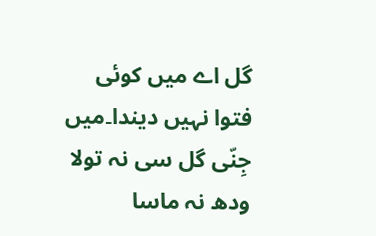گل اے میں کوئی فتوا نہیں دیندا۔میں جِنّی گل سی نہ تولا ودھ نہ ماسا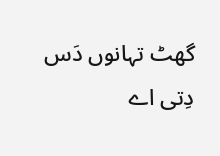گھٹ تہانوں دَس دِتی اے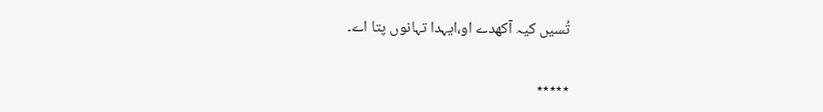تُسیں کیہ آکھدے او،ایہدا تہانوں پتا اے۔

٭٭٭٭٭